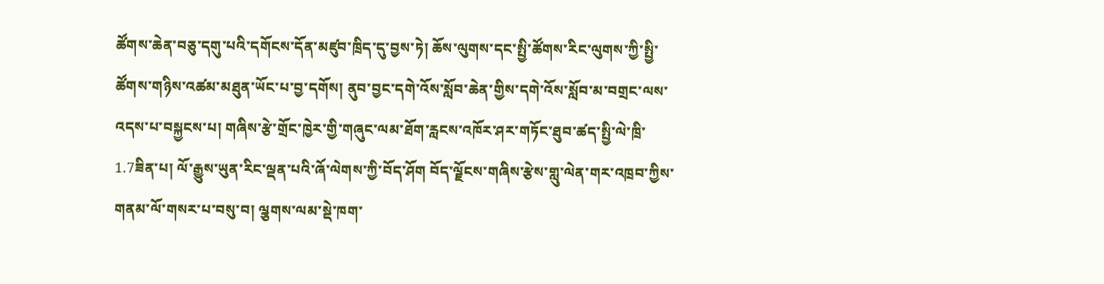ཚོགས་ཆེན་བཅུ་དགུ་པའི་དགོངས་དོན་མཛུབ་ཁྲིད་དུ་བྱས་ཏེ། ཆོས་ལུགས་དང་སྤྱི་ཚོགས་རིང་ལུགས་ཀྱི་སྤྱི་ཚོགས་གཉིས་འཚམ་མཐུན་ཡོང་པ་བྱ་དགོས། ནུབ་བྱང་དགེ་འོས་སློབ་ཆེན་གྱིས་དགེ་འོས་སློབ་མ་བགྲང་ལས་འདས་པ་བསྐྱངས་པ། གཞིས་རྩེ་གྲོང་ཁྱེར་གྱི་གཞུང་ལམ་ཐོག་རླངས་འཁོར་ཤར་གཏོང་ཐུབ་ཚད་སྤྱི་ལེ་ཁྲི་1.7ཟིན་པ། ལོ་རྒྱུས་ཡུན་རིང་ལྡན་པའི་ཞོ་ལེགས་ཀྱི་བོད་ཤོག བོད་ལྗོངས་གཞིས་རྩེས་གླུ་ལེན་གར་འཁྲབ་ཀྱིས་གནམ་ལོ་གསར་པ་བསུ་བ། ལྕགས་ལམ་སྡེ་ཁག་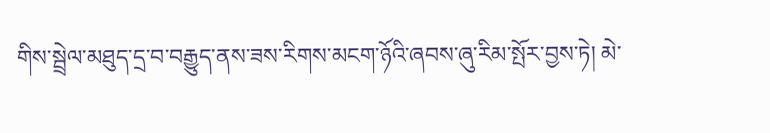གིས་སྦྲེལ་མཐུད་དྲ་བ་བརྒྱུད་ནས་ཟས་རིགས་མངག་ཉོའི་ཞབས་ཞུ་རིམ་སྤོར་བྱས་ཏེ། མེ་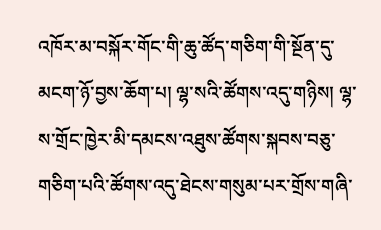འཁོར་མ་བསྐོར་གོང་གི་ཆུ་ཚོད་གཅིག་གི་སྔོན་དུ་མངག་ཉོ་བྱས་ཆོག་པ། ལྷ་སའི་ཚོགས་འདུ་གཉིས། ལྷ་ས་གྲོང་ཁྱེར་མི་དམངས་འཐུས་ཚོགས་སྐབས་བཅུ་གཅིག་པའི་ཚོགས་འདུ་ཐེངས་གསུམ་པར་གྲོས་གཞི་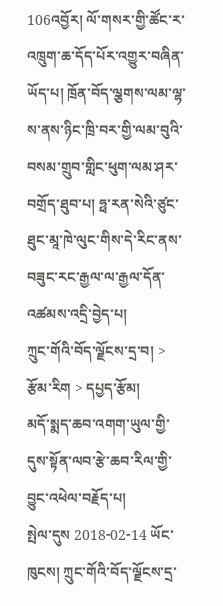106འབྱོར། ལོ་གསར་གྱི་ཚོང་ར་འཁྲུག་ཆ་དོད་པོར་འགྱུར་བཞིན་ཡོད་པ། ཁྲོན་བོད་ལྕགས་ལམ་ལྷ་ས་ནས་ཉིང་ཁྲི་བར་གྱི་ལམ་བུའི་བསམ་གྲུབ་གླིང་ཕུག་ལམ་ཤར་བགྲོད་ཐུབ་པ། ཧྥ་རན་སེའི་ཙུང་ཐུང་མཱ་ཁེ་ལུང་གིས་དེ་རིང་ནས་བཟུང་རང་རྒྱལ་ལ་རྒྱལ་དོན་འཚམས་འདྲི་བྱེད་པ།
ཀྲུང་གོའི་བོད་ལྗོངས་དྲ་བ། > རྩོམ་རིག > དཔྱད་རྩོམ།
མདོ་སྨད་ཆབ་འགག་ཡུལ་གྱི་དུས་སྟོན་ལབ་རྩེ་ཆབ་རིལ་གྱི་བྱུང་འཕེལ་བརྗོད་པ།
སྤེལ་དུས 2018-02-14 ཡོང་ཁུངས། ཀྲུང་གོའི་བོད་ལྗོངས་དྲ་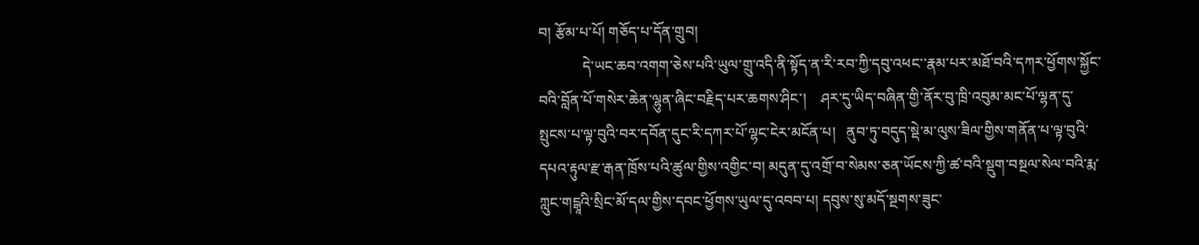བ། རྩོམ་པ་པོ། གཅོད་པ་དོན་གྲུབ།
            དེ་ཡང་ཆབ་འགག་ཅེས་པའི་ཡུལ་གྲུ་འདི་ནི་སྟོད་ན་རི་རབ་ཀྱི་དབུ་འཕང་་རྣམ་པར་མཐོ་བའི་དཀར་ཕྱོགས་སྐྱོང་བའི་བློན་པོ་གསེར་ཆེན་ལྷུན་ཞིང་བརྗིད་པར་ཆགས་ཤིང་།    ཤར་དུ་ཡིད་བཞིན་གྱི་ནོར་བུ་ཁྲི་འབུམ་མང་པོ་ལྷན་དུ་སྤུངས་པ་ལྟ་བུའི་བར་དབོན་དུང་རི་དཀར་པོ་ལྷང་ངེར་མངོན་པ།   ནུབ་ཏུ་བདུད་སྡེ་མ་ལུས་ཟིལ་གྱིས་གནོན་པ་ལྟ་བུའི་དཔའ་རྟུལ་རྫ་རྒན་ཁྲོས་པའི་ཚུལ་གྱིས་འགྱིང་བ། མདུན་དུ་འགྲོ་བ་སེམས་ཅན་ཡོངས་ཀྱི་ཚ་བའི་སྡུག་བསྔལ་སེལ་བའི་རྨ་ཀླུང་གངྒཱའི་སྲིང་མོ་དལ་གྱིས་དབང་ཕྱོགས་ཡུལ་དུ་འབབ་པ། དབུས་སུ་མདོ་སྔགས་ཟུང་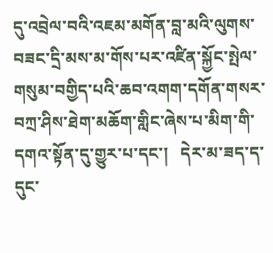དུ་འབྲེལ་བའི་འཇམ་མགོན་བླ་མའི་ལུགས་བཟང་དྲི་མས་མ་གོས་པར་འཛིན་སྐྱོང་སྤེལ་གསུམ་བགྱིད་པའི་ཆབ་འགག་དགོན་གསར་བཀྲ་ཤིས་ཐེག་མཆོག་གླིང་ཞེས་པ་མིག་གི་དགའ་སྟོན་དུ་གྱུར་པ་དང་།   དེར་མ་ཟད་ད་དུང་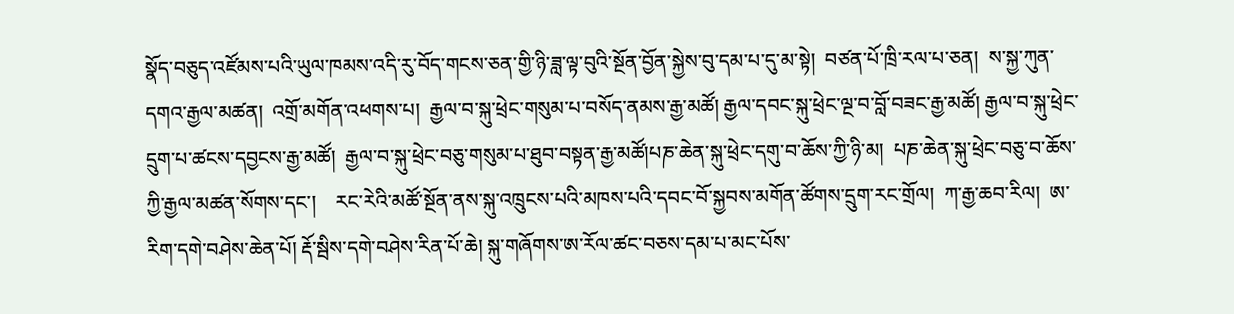སྣོད་བཅུད་འཛོམས་པའི་ཡུལ་ཁམས་འདི་རུ་བོད་གངས་ཅན་གྱི་ཉི་ཟླ་ལྟ་བུའི་སྔོན་བྱོན་སྐྱེས་བུ་དམ་པ་དུ་མ་སྟེ།  བཙན་པོ་ཁྲི་རལ་པ་ཅན།  ས་སྐྱ་ཀུན་དགའ་རྒྱལ་མཚན།  འགྲོ་མགོན་འཕགས་པ།  རྒྱལ་བ་སྐུ་ཕྲེང་གསུམ་པ་བསོད་ནམས་རྒྱ་མཚོ། རྒྱལ་དབང་སྐུ་ཕྲེང་ལྔ་བ་བློ་བཟང་རྒྱ་མཚོ། རྒྱལ་བ་སྐུ་ཕྲེང་དྲུག་པ་ཚངས་དབྱངས་རྒྱ་མཚོ།  རྒྱལ་བ་སྐུ་ཕྲེང་བཅུ་གསུམ་པ་ཐུབ་བསྟན་རྒྱ་མཚོ།པཎ་ཆེན་སྐུ་ཕྲེང་དགུ་བ་ཆོས་ཀྱི་ཉི་མ།  པཎ་ཆེན་སྐུ་ཕྲེང་བཅུ་བ་ཆོས་ཀྱི་རྒྱལ་མཚན་སོགས་དང་།    རང་རེའི་མཚོ་སྔོན་ནས་སྐུ་འཁྲུངས་པའི་མཁས་པའི་དབང་བོ་སྐྱབས་མགོན་ཚོགས་དྲུག་རང་གྲོལ།  ཀ་རྒྱ་ཆབ་རིལ།  ཨ་རིག་དགེ་བཤེས་ཆེན་པོ། རྡོ་སྦིས་དགེ་བཤེས་རིན་པོ་ཆེ། སྐུ་གཞོགས་ཨ་རོལ་ཚང་བཅས་དམ་པ་མང་པོས་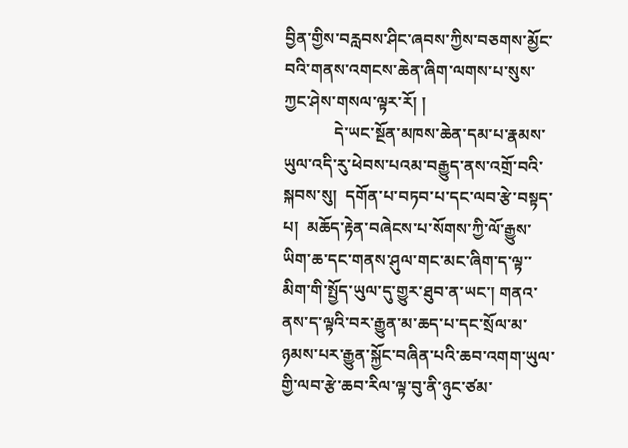བྱིན་གྱིས་བརླབས་ཤིང་ཞབས་ཀྱིས་བཅགས་མྱོང་བའི་གནས་འགངས་ཆེན་ཞིག་ལགས་པ་སུས་ཀྱང་ཤེས་གསལ་ལྟར་རོ། །
            དེ་ཡང་སྔོན་མཁས་ཆེན་དམ་པ་རྣམས་ཡུལ་འདི་རུ་ཕེབས་པའམ་བརྒྱུད་ནས་འགྲོ་བའི་སྐབས་སུ།  དགོན་པ་བཏབ་པ་དང་ལབ་རྩེ་བསྟད་པ།  མཆོད་རྟེན་བཞེངས་པ་སོགས་ཀྱི་ལོ་རྒྱུས་ཡིག་ཆ་དང་གནས་ཤུལ་གང་མང་ཞིག་ད་ལྟ་་མིག་གི་སྤྱོད་ཡུལ་དུ་གྱུར་ཐུབ་ན་ཡང་། གནའ་ནས་ད་ལྟའི་བར་རྒྱུན་མ་ཆད་པ་དང་སྲོལ་མ་ཉམས་པར་རྒྱུན་སྐྱོང་བཞིན་པའི་ཆབ་འགག་ཡུལ་གྱི་ལབ་རྩེ་ཆབ་རིལ་ལྟ་བུ་ནི་ཉུང་ཙམ་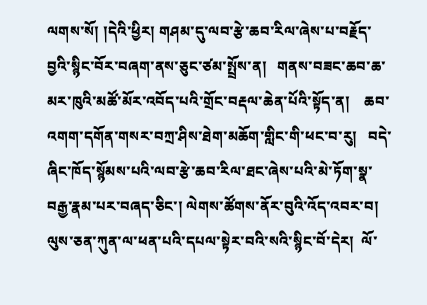ལགས་སོ། །དེའི་ཕྱིར། གཤམ་དུ་ལབ་རྩེ་ཆབ་རིལ་ཞེས་པ་བརྗོད་བྱའི་སྙིང་བོར་བཞག་ནས་ཅུང་ཙམ་སྤྲོས་ན།   གནས་བཟང་ཆབ་ཆ་མར་ཁུའི་མཚོ་མོར་འབོད་པའི་གྲོང་བརྡལ་ཆེན་པོའི་སྟོད་ན།    ཆབ་འགག་དགོན་གསར་བཀྲ་ཤིས་ཐེག་མཆོག་གླིང་གི་ཕང་བ་རུ།   བདེ་ཞིང་ཁོད་སྙོམས་པའི་ལབ་རྩེ་ཆབ་རིལ་ཐང་ཞེས་པའི་མེ་ཏོག་སྣ་བརྒྱ་རྣམ་པར་བཞད་ཅིང་། ལེགས་ཚོགས་ནོར་བུའི་འོད་འབར་བ།  ལུས་ཅན་ཀུན་ལ་ཕན་པའི་དཔལ་སྟེར་བའི་སའི་སྙིང་བོ་དེར།  ལོ་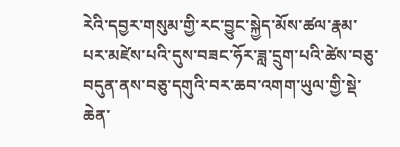རེའི་དབྱར་གསུམ་གྱི་རང་བྱུང་སྐྱེད་མོས་ཚལ་རྣམ་པར་མཛེས་པའི་དུས་བཟང་ཧོར་ཟླ་དྲུག་པའི་ཚེས་བཅུ་བདུན་ནས་བཅུ་དགུའི་བར་ཆབ་འགག་ཡུལ་གྱི་སྡེ་ཆེན་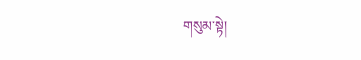གསུམ་སྟེ།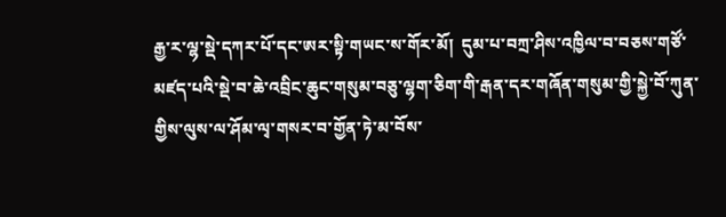རྒྱ་ར་ལྷ་སྡེ་དཀར་པོ་དང་ཨར་སྟི་གཡང་ས་གོར་མོ།  དུམ་པ་བཀྲ་ཤིས་འཁྱིལ་བ་བཅས་གཙོ་མཛད་པའི་སྡེ་བ་ཆེ་འབྲིང་ཆུང་གསུམ་བཅུ་ལྷག་ཅིག་གི་རྒན་དར་གཞོན་གསུམ་གྱི་སྐྱེ་བོ་ཀུན་གྱིས་ལུས་ལ་ཤོམ་ལྭ་གསར་བ་གྱོན་ཏེ་མ་བོས་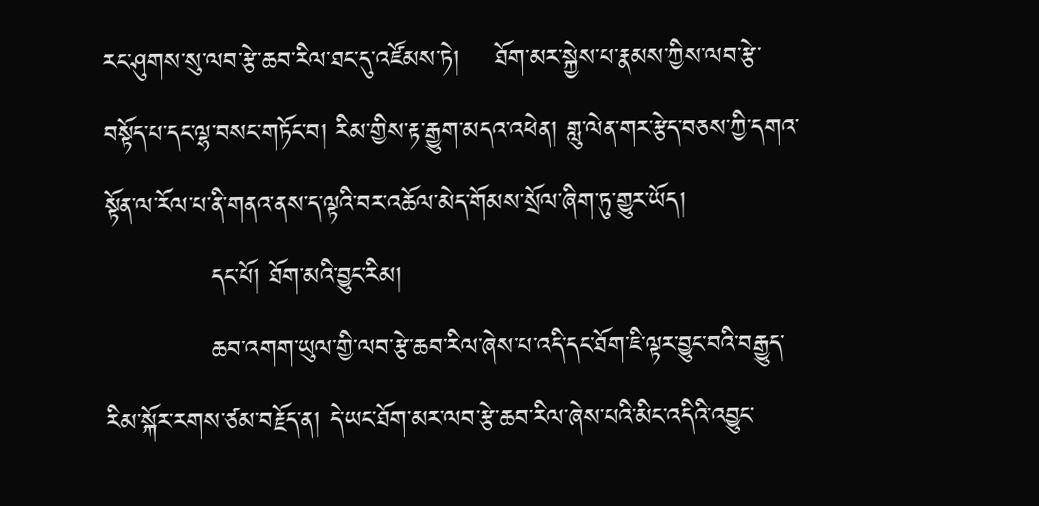རང་ཤུགས་སུ་ལབ་རྩེ་ཆབ་རིལ་ཐང་དུ་འཛོམས་ཏེ།    ཐོག་མར་སྐྱེས་པ་རྣམས་ཀྱིས་ལབ་རྩེ་བསྟོད་པ་དང་ལྷ་བསང་གཏོང་བ། རིམ་གྱིས་རྟ་རྒྱུག་མདའ་འཕེན། གླུ་ལེན་གར་རྩེད་བཅས་ཀྱི་དགའ་སྟོན་ལ་རོལ་པ་ནི་གནའ་ནས་ད་ལྟའི་བར་འཆོལ་མེད་གོམས་སྲོལ་ཞིག་ཏུ་གྱུར་ཡོད།
            དང་པོ། ཐོག་མའི་བྱུང་རིམ།
            ཆབ་འགག་ཡུལ་གྱི་ལབ་རྩེ་ཆབ་རིལ་ཞེས་པ་འདི་དང་ཐོག་ཇི་ལྟར་བྱུང་བའི་བརྒྱུད་རིམ་སྐོར་རགས་ཙམ་བརྗོད་ན། དེ་ཡང་ཐོག་མར་ལབ་རྩེ་ཆབ་རིལ་ཞེས་པའི་མིང་འདིའི་འབྱུང་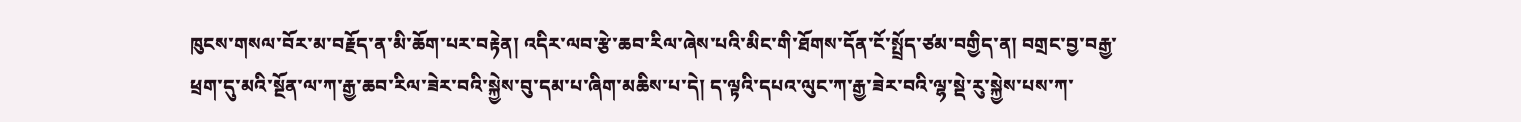ཁུངས་གསལ་བོར་མ་བརྗོད་ན་མི་ཆོག་པར་བརྟེན། འདིར་ལབ་རྩེ་ཆབ་རིལ་ཞེས་པའི་མིང་གི་ཐོགས་དོན་ངོ་སྤྲོད་ཙམ་བགྱིད་ན། བགྲང་བྱ་བརྒྱ་ཕྲག་དུ་མའི་སྔོན་ལ་ཀ་རྒྱ་ཆབ་རིལ་ཟེར་བའི་སྐྱེས་བུ་དམ་པ་ཞིག་མཆིས་པ་དེ། ད་ལྟའི་དཔའ་ལུང་ཀ་རྒྱ་ཟེར་བའི་ལྷ་སྡེ་རུ་སྐྱེས་པས་ཀ་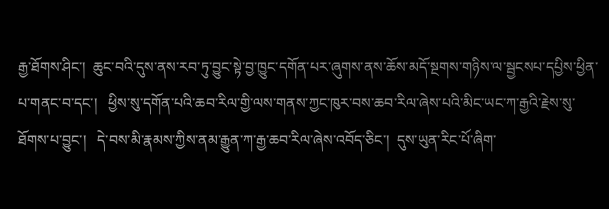རྒྱ་ཐོགས་ཤིང་།  ཆུང་བའི་དུས་ནས་རབ་ཏུ་བྱུང་སྟེ་བྱ་ཁྱུང་དགོན་པར་ཞུགས་ནས་ཆོས་མདོ་སྔགས་གཉིས་ལ་སྦྱངསཔ་དཔྱིས་ཕྱིན་པ་གནང་བ་དང་།   ཕྱིས་སུ་དགོན་པའི་ཆབ་རིལ་གྱི་ལས་གནས་ཀྱང་ཁུར་བས་ཆབ་རིལ་ཞེས་པའི་མིང་ཡང་ཀ་རྒྱའི་རྗེས་སུ་ཐོགས་པ་བྱུང་།   དེ་བས་མི་རྣམས་ཀྱིས་ནམ་རྒྱུན་ཀ་རྒྱ་ཆབ་རིལ་ཞེས་འབོད་ཅིང་།  དུས་ཡུན་རིང་པོ་ཞིག་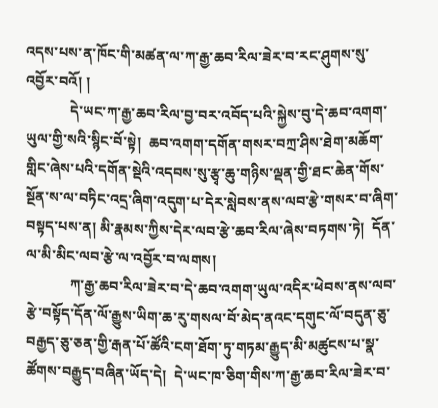འདས་པས་ན་ཁོང་གི་མཚན་ལ་ཀ་རྒྱ་ཆབ་རིལ་ཟེར་བ་རང་ཤུགས་སུ་འབྱོར་བའོ། །
            དེ་ཡང་ཀ་རྒྱ་ཆབ་རིལ་བྱ་བར་འབོད་པའི་སྐྱེས་བུ་དེ་ཆབ་འགག་ཡུལ་གྱི་སའི་སྙིང་བོ་སྟེ།  ཆབ་འགག་དགོན་གསར་བཀྲ་ཤིས་ཐེག་མཆོག་གླིང་ཞེས་པའི་དགོན་སྡེའི་འདབས་སུ་རྩྭ་ཆུ་གཉིས་ལྡན་གྱི་ཐང་ཆེན་གོས་སྔོན་ས་ལ་བཏིང་འདྲ་ཞིག་འདུག་པ་དེར་སླེབས་ནས་ལབ་རྩེ་གསར་བ་ཞིག་བསྟད་པས་ན། མི་རྣམས་ཀྱིས་དེར་ལབ་རྩེ་ཆབ་རིལ་ཞེས་བཏགས་ཏེ།  དོན་ལ་མི་མིང་ལབ་རྩེ་ལ་འབྱོར་བ་ལགས།
            ཀ་རྒྱ་ཆབ་རིལ་ཟེར་བ་དེ་ཆབ་འགག་ཡུལ་འདིར་ཕེབས་ནས་ལབ་རྩེ་བསྟོད་དོན་ལོ་རྒྱུས་ཡིག་ཆ་རུ་གསལ་བོ་མེད་ནའང་དགུང་ལོ་བདུན་ཅུ་བརྒྱད་ཅུ་ཅན་གྱི་རྒན་པོ་ཚོའི་ངག་ཐོག་ཏུ་གཏམ་རྒྱུད་མི་མཚུངས་པ་སྣ་ཚོགས་བརྒྱུད་བཞིན་ཡོད་དེ།  དེ་ཡང་ཁ་ཅིག་གིས་ཀ་རྒྱ་ཆབ་རིལ་ཟེར་བ་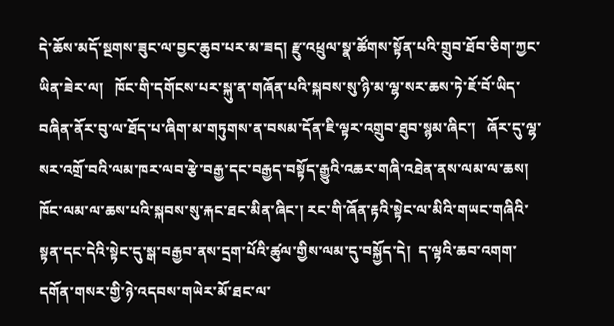དེ་ཆོས་མདོ་སྔགས་ཟུང་ལ་བྱང་ཆུབ་པར་མ་ཟད། རྫུ་འཕྲུལ་སྣ་ཚོགས་སྟོན་པའི་གྲུབ་ཐོབ་ཅིག་ཀྱང་ཡིན་ཟེར་ལ།   ཁོང་གི་དགོངས་པར་སྐུ་ན་གཞོན་པའི་སྐབས་སུ་ཉི་མ་ལྷ་སར་ཆས་ཏེ་ཇོ་བོ་ཡིད་བཞིན་ནོར་བུ་ལ་ཐོད་པ་ཞིག་མ་གཏུགས་ན་བསམ་དོན་ཇི་ལྟར་འགྲུབ་ཐུབ་སྙམ་ཞིང་།   ཞོར་དུ་ལྷ་སར་འགྲོ་བའི་ལམ་ཁར་ལབ་རྩེ་བརྒྱ་དང་བརྒྱད་བསྟོད་རྒྱུའི་འཆར་གཞི་འཐེན་ནས་ལམ་ལ་ཆས།  ཁོང་ལམ་ལ་ཆས་པའི་སྐབས་སུ་རྐང་ཐང་མིན་ཞིང་། རང་གི་ཞོན་རྟའི་སྟེང་ལ་མིའི་གཡང་གཞིའི་སྟན་དང་དེའི་སྟེང་དུ་སྒ་བརྒྱབ་ནས་དྲག་པོའི་ཚུལ་གྱིས་ལམ་དུ་བསྐྱོད་དེ།  ད་ལྟའི་ཆབ་འགག་དགོན་གསར་གྱི་ཉེ་འདབས་གཡེར་མོ་ཐང་ལ་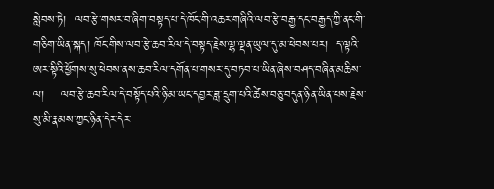སླེབས་ཏེ།  ལབ་རྩེ་གསར་བ་ཞིག་བསྟད་པ་དེ་ཁོང་གི་འཆར་གཞིའི་ལབ་རྩེ་བརྒྱ་དང་བརྒྱད་ཀྱི་ནང་གི་གཅིག་ཡིན་སྐད། ཁོང་གིས་ལབ་རྩེ་ཆབ་རིལ་དེ་བསྟད་རྗེས་ལྷ་ལྡན་ཡུལ་དུ་མ་ཕེབས་པར།  ད་ལྟའི་ཨར་སྟིའི་ཕྱོགས་སུ་ཕེབས་ནས་ཆབ་རིལ་དགོན་པ་གསར་དུ་བཏབ་པ་ཡིན་ཞེས་བཤད་བཞིན་མཆིས་ལ།    ལབ་རྩེ་ཆབ་རིལ་དེ་བསྟོད་པའི་ཉི་མ་ཡང་དབྱར་ཟླ་དྲུག་པའི་ཚེས་བཅུ་བདུན་ཉིན་ཡིན་པས་རྗེས་སུ་མི་རྣམས་ཀྱང་ཉིན་དེར་དེར་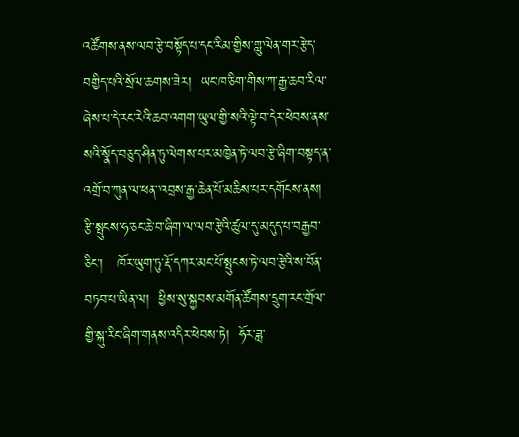འཚོགས་ནས་ལབ་རྩེ་བསྟོད་པ་དང་རིམ་གྱིས་གླུ་ལེན་གར་རྩེད་བགྱིད་པའི་སྲོལ་ཆགས་ཟེར།  ཡང་ཁ་ཅིག་གིས་ཀ་རྒྱ་ཆབ་རིལ་ཞེས་པ་དེ་རང་རེའི་ཆབ་འགག་ཡུལ་གྱི་སའི་ལྟེ་བ་དེར་ཕེབས་ནས་སའི་སྣོད་བཅུད་ཤིན་ཏུ་ལེགས་པར་མཁྱེན་ཏེ་ལབ་རྩེ་ཞིག་བསྟད་ན་འགྲོ་བ་ཀུན་ལ་ཕན་་འབྲས་རྒྱ་ཆེན་པོ་མཆིས་པར་དགོངས་ནས། རྩི་སྤུངས་ཧ་ཅང་ཆེ་བ་ཞིག་ལ་ལབ་རྩེའི་ཚུལ་དུ་མདུད་པ་བརྒྱབ་ཅིང་།   ཁོར་ཡུག་ཏུ་རྡོ་དཀར་མང་པོ་སྤུངས་ཏེ་ལབ་རྩེའི་ས་བོན་བཏབ་པ་ཡིན་ལ།  ཕྱིས་སུ་སྐྱབས་མགོན་ཚོགས་དྲུག་རང་གྲོལ་གྱི་སྐུ་རིང་ཞིག་གནས་འདིར་ཕེབས་ཏེ།  ཧོར་ཟླ་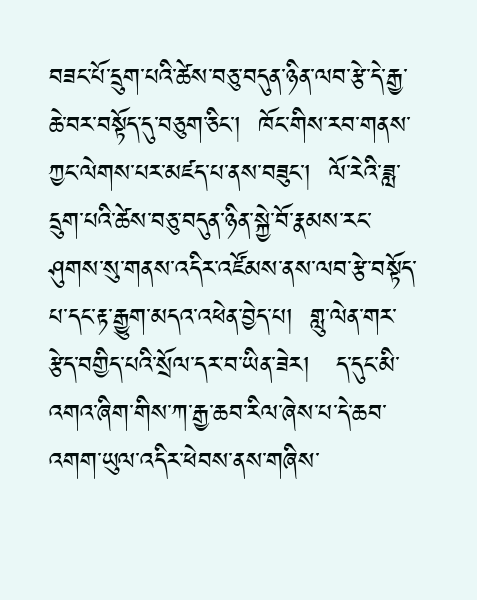བཟང་པོ་དྲུག་པའི་ཚེས་བཅུ་བདུན་ཉིན་ལབ་རྩེ་དེ་རྒྱ་ཆེ་བར་བསྟོད་དུ་བཅུག་ཅིང་།  ཁོང་གིས་རབ་གནས་ཀྱང་ལེགས་པར་མཛད་པ་ནས་བཟུང་།  ལོ་རེའི་ཟླ་དྲུག་པའི་ཚེས་བཅུ་བདུན་ཉིན་སྐྱེ་བོ་རྣམས་རང་ཤུགས་སུ་གནས་འདིར་འཛོམས་ནས་ལབ་རྩེ་བསྟོད་པ་དང་རྟ་རྒྱུག་མདའ་འཕེན་བྱེད་པ།  གླུ་ལེན་གར་རྩེད་བགྱིད་པའི་སྲོལ་དར་བ་ཡིན་ཟེར།   ད་དུང་མི་འགའ་ཞིག་གིས་ཀ་རྒྱ་ཆབ་རིལ་ཞེས་པ་དེ་ཆབ་འགག་ཡུལ་འདིར་ཕེབས་ནས་གཞིས་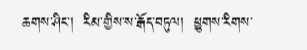ཆགས་ཤིང་།  རིམ་གྱིས་ས་རྒོད་བཏུལ།  ཕྱུགས་རིགས་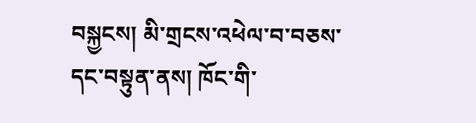བསྐྱངས། མི་གྲངས་འཕེལ་བ་བཅས་དང་བསྟུན་ནས། ཁོང་གི་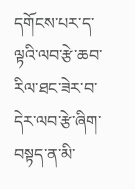དགོངས་པར་ད་ལྟའི་ལབ་རྩེ་ཆབ་རིལ་ཐང་ཟེར་བ་དེར་ལབ་རྩེ་ཞིག་བསྟད་ན་མི་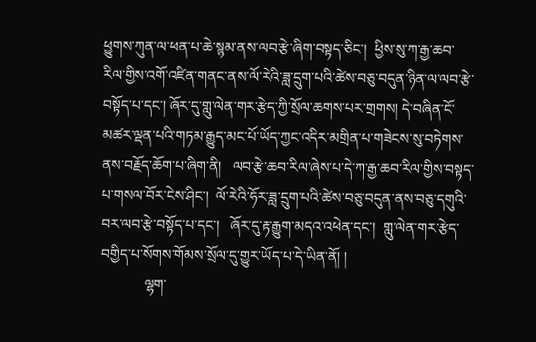ཕྱུགས་ཀུན་ལ་ཕན་པ་ཆེ་སྙམ་ནས་ལབ་རྩེ་ཞིག་བསྟད་ཅིང་།  ཕྱིས་སུ་ཀ་རྒྱ་ཆབ་རིལ་གྱིས་འགོ་འཛིན་གནང་ནས་ལོ་རེའི་ཟླ་དྲུག་པའི་ཚེས་བཅུ་བདུན་ཉིན་ལ་ལབ་རྩེ་བསྟོད་པ་དང་། ཞོར་དུ་གླུ་ལེན་གར་རྩེད་ཀྱི་སྲོལ་ཆགས་པར་གྲགས། དེ་བཞིན་ངོ་མཚར་ལྡན་པའི་གཏམ་རྒྱུད་མང་པོ་ཡོད་ཀྱང་འདིར་མགྲིན་པ་གཟེངས་སུ་བཏེགས་ནས་བརྗོད་ཆོག་པ་ཞིག་ནི།   ལབ་རྩེ་ཆབ་རིལ་ཞེས་པ་དེ་ཀ་རྒྱ་ཆབ་རིལ་གྱིས་བསྟད་པ་གསལ་བོར་ངེས་ཤིང་།  ལོ་རེའི་ཧོར་ཟླ་དྲུག་པའི་ཚེས་བཅུ་བདུན་ནས་བཅུ་དགུའི་བར་ལབ་རྩེ་བསྟོད་པ་དང་།   ཞོར་དུ་རྟ་རྒྱུག་མདའ་འཕེན་དང་།  གླུ་ལེན་གར་རྩེད་བགྱིད་པ་སོགས་གོམས་སྲོལ་དུ་གྱུར་ཡོད་པ་དེ་ཡིན་ནོ། །
            ལྷག་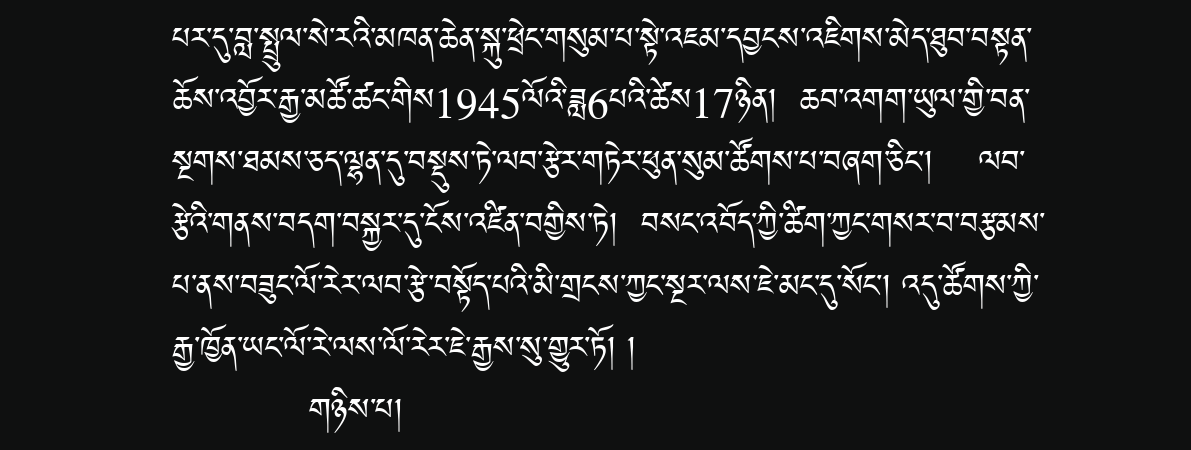པར་དུ་བླ་སྤྲུལ་སེ་རའི་མཁན་ཆེན་སྐུ་ཕྲེང་གསུམ་པ་སྟེ་འཇམ་དབྱངས་འཇིགས་མེད་ཐུབ་བསྟན་ཆོས་འབྱོར་རྒྱ་མཚོ་ཚང་གིས1945ལོའི་ཟླ6པའི་ཚེས17ཉིན།  ཆབ་འགག་ཡུལ་གྱི་བན་སྔགས་ཐམས་ཅད་ལྷན་དུ་བསྡུས་ཏེ་ལབ་རྩེར་གཏེར་ཕུན་སུམ་ཚོགས་པ་བཞག་ཅིང་།    ལབ་རྩེའི་གནས་བདག་བསྐྱར་དུ་ངོས་འཛིན་བགྱིས་ཏེ།  བསང་འབོད་ཀྱི་ཚིག་ཀྱང་གསར་བ་བརྩམས་པ་ནས་བཟུང་ལོ་རེར་ལབ་རྩེ་བསྟོད་པའི་མི་གྲངས་ཀྱང་སྔར་ལས་ཇེ་མང་དུ་སོང་། འདུ་ཚོགས་ཀྱི་རྒྱ་ཁྱོན་ཡང་ལོ་རེ་ལས་ལོ་རེར་ཇེ་རྒྱས་སུ་གྱུར་ཏོ། །
            གཉིས་པ།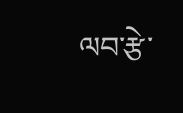ལབ་རྩེ་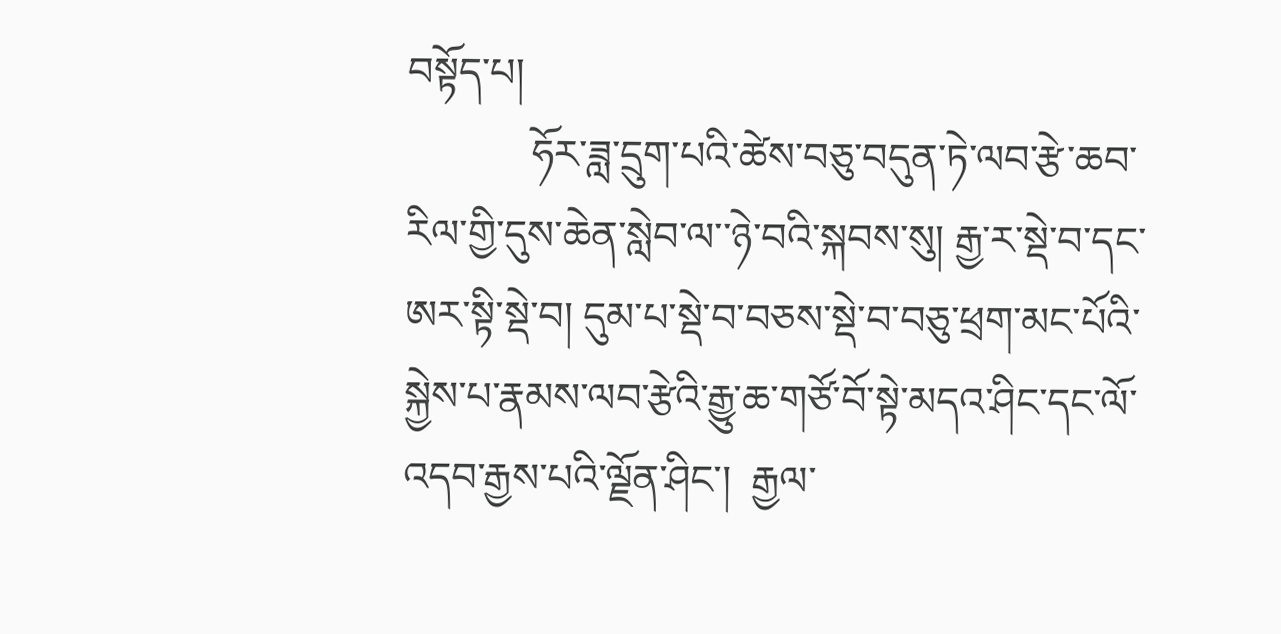བསྟོད་པ།
            ཧོར་ཟླ་དྲུག་པའི་ཚེས་བཅུ་བདུན་ཏེ་ལབ་རྩེ་ཆབ་རིལ་གྱི་དུས་ཆེན་སླེབ་ལ་་ཉེ་བའི་སྐབས་སུ། རྒྱ་ར་སྡེ་བ་དང་ཨར་སྟི་སྡེ་བ། དུམ་པ་སྡེ་བ་བཅས་སྡེ་བ་བཅུ་ཕྲག་མང་པོའི་སྐྱེས་པ་རྣམས་ལབ་རྩེའི་རྒྱུ་ཆ་གཙོ་བོ་སྟེ་མདའ་ཤིང་དང་ལོ་འདབ་རྒྱས་པའི་ལྗོན་ཤིང་།  རྒྱལ་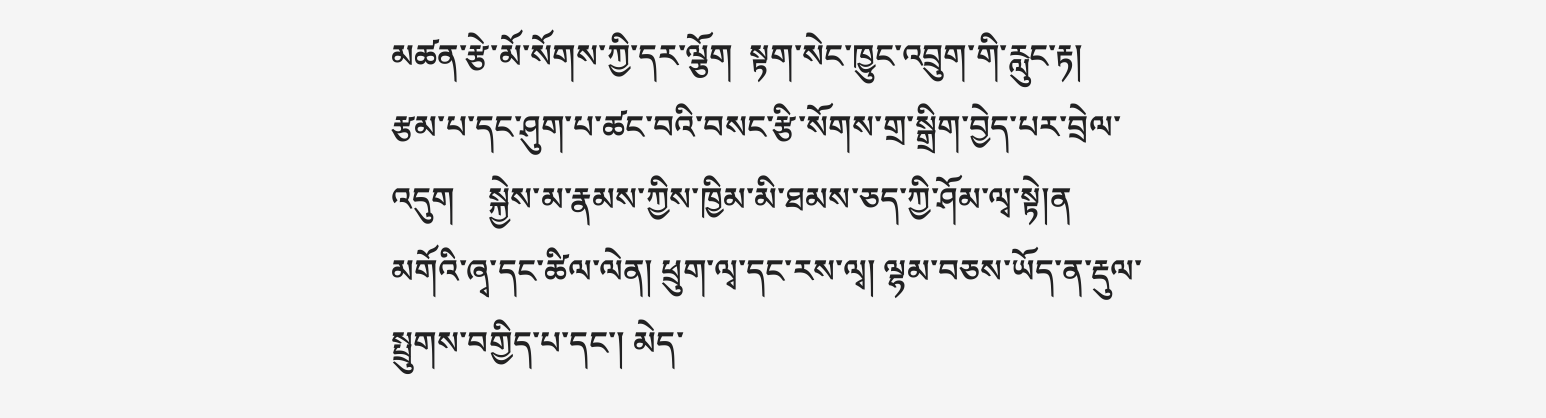མཚན་རྩེ་མོ་སོགས་ཀྱི་དར་ལྕོག  སྟག་སེང་ཁྱུང་འབྲུག་གི་རླུང་རྟ།  རྩམ་པ་དང་ཤུག་པ་ཚང་བའི་བསང་རྩི་སོགས་གྲ་སྒྲིག་བྱེད་པར་བྲེལ་འདུག    སྐྱེས་མ་རྣམས་ཀྱིས་ཁྱིམ་མི་ཐམས་ཅད་ཀྱི་ཤོམ་ལྭ་སྟེ།ན མགོའི་ཞྭ་དང་ཚིལ་ལེན། ཕྲུག་ལྭ་དང་རས་ལྭ། ལྷམ་བཅས་ཡོད་ན་རྡུལ་སྤྲུགས་བགྱིད་པ་དང་། མེད་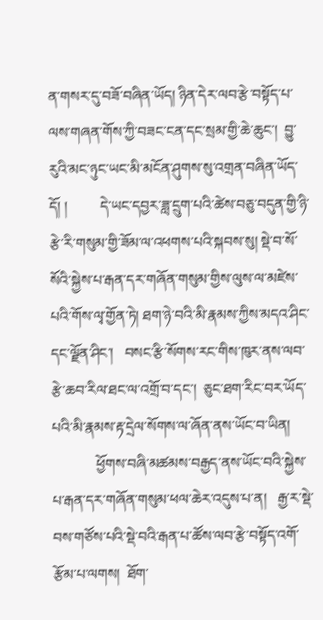ན་གསར་དུ་བཟོ་བཞིན་ཡོད། ཉིན་དེར་ལབ་རྩེ་བསྟོད་པ་ལས་གཞན་གོས་ཀྱི་བཟང་ངན་དང་སྲམ་གྱི་ཆེ་ཆུང་།  བྱུ་རུའི་མང་ཉུང་ཡང་མི་མངོན་ཤུགས་སུ་འགྲན་བཞིན་ཡོད་དོ། །         དེ་ཡང་དབྱར་ཟླ་དྲུག་པའི་ཚེས་བཅུ་བདུན་གྱི་ཉི་རྩེ་རི་གསུམ་གྱི་ཟོམ་ལ་འཕགས་པའི་སྐབས་སུ། སྡེ་བ་སོ་སོའི་སྐྱེས་པ་རྒན་དར་གཞོན་གསུམ་གྱིས་ལུས་ལ་མཛེས་པའི་གོས་ལྭ་གྱོན་ཏེ། ཐག་ཉེ་བའི་མི་རྣམས་ཀྱིས་མདའ་ཤིང་དང་ལྗོན་ཤིང་།   བསང་རྩི་སོགས་རང་གིས་ཁུར་ནས་ལབ་རྩེ་ཆབ་རིལ་ཐང་ལ་འགྲོ་བ་དང་།  ཅུང་ཐག་རིང་བར་ཡོད་པའི་མི་རྣམས་རྟ་དྲེལ་སོགས་ལ་ཞོན་ནས་ཡོང་བ་ཡིན།
            ཕྱོགས་བཞི་མཚམས་བརྒྱད་ནས་ཡོང་བའི་སྐྱེས་པ་རྒན་དར་གཞོན་གསུམ་ཕལ་ཆེར་འདུས་པ་ན།   རྒྱ་ར་སྡེ་བས་གཙོས་པའི་སྡེ་བའི་རྒན་པ་ཚོས་ལབ་རྩེ་བསྟོད་འགོ་རྩོམ་པ་ལགས།  ཐོག་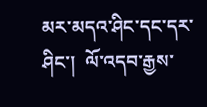མར་མདའ་ཤིང་དང་དར་ཤིང་།  ལོ་འདབ་རྒྱས་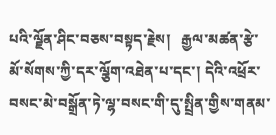པའི་ལྗོན་ཤིང་བཅས་བསྟད་རྗེས།   རྒྱལ་མཚན་རྩེ་མོ་སོགས་ཀྱི་དར་ལྕོག་འཐེན་པ་དང་། དེའི་འཕྲོར་བསང་མེ་བསྒྲོན་ཏེ་ལྷ་བསང་གི་དུ་སྤྲིན་གྱིས་གནམ་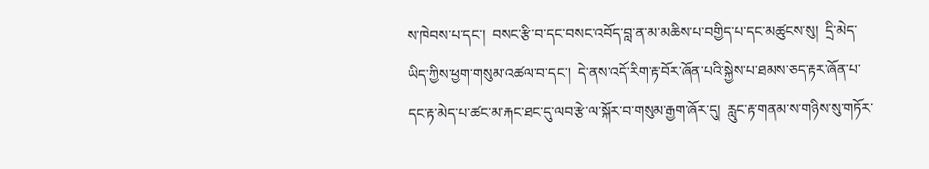ས་ཁེབས་པ་དང་།  བསང་རྩི་བ་དང་བསང་འབོད་བླ་ན་མ་མཆིས་པ་བགྱིད་པ་དང་མཚུངས་སུ།  དྲི་མེད་ཡིད་ཀྱིས་ཕྱག་གསུམ་འཚལ་བ་དང་།  དེ་ནས་འདོ་རིག་རྟ་བོར་ཞོན་པའི་སྐྱེས་པ་ཐམས་ཅད་རྟར་ཞོན་པ་དང་རྟ་མེད་པ་ཚང་མ་རྐང་ཐང་དུ་ལབ་རྩེ་ལ་སྐོར་བ་གསུམ་རྒྱག་ཞོར་དུ།  རླུང་རྟ་གནམ་ས་གཉིས་སུ་གཏོར་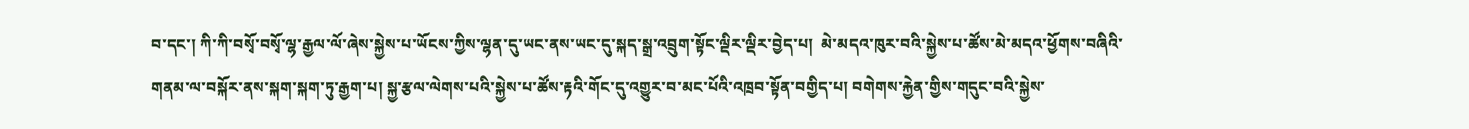བ་དང་། ཀི་ཀི་བསྭོ་བསྭོ་ལྷ་རྒྱལ་ལོ་ཞེས་སྐྱེས་པ་ཡོངས་ཀྱིས་ལྷན་དུ་ཡང་ནས་ཡང་དུ་སྐད་སྒྲ་འབྲུག་སྟོང་ལྡིར་ལྡིར་བྱེད་པ།  མེ་མདའ་ཁུར་བའི་སྐྱེས་པ་ཚོས་མེ་མདའ་ཕྱོགས་བཞིའི་གནམ་ལ་བསྐོར་ནས་སྐག་སྐག་ཏུ་རྒྱག་པ། སྐྱ་རྩལ་ལེགས་པའི་སྐྱེས་པ་ཚོས་རྟའི་གོང་དུ་འགྱུར་བ་མང་པོའི་འཁྲབ་སྟོན་བགྱིད་པ། བགེགས་རྐྱེན་གྱིས་གདུང་བའི་སྐྱེས་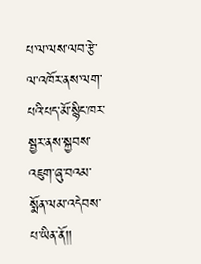པ་ལ་ལས་ལབ་རྩེ་ལ་འཁོར་ནས་ལག་པའི་པད་མོ་སྙིང་ཁར་སྦྱར་ནས་སྐྱབས་འཇུག་ཞུ་བའམ་སྨོན་ལམ་འདེབས་པ་ཡིན་ནོ།།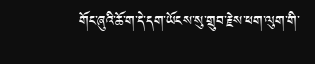གོང་ཞུའི་ཆོ་ག་དེ་དག་ཡོངས་སུ་གྲུབ་རྗེས་ཕག་ལུག་གི་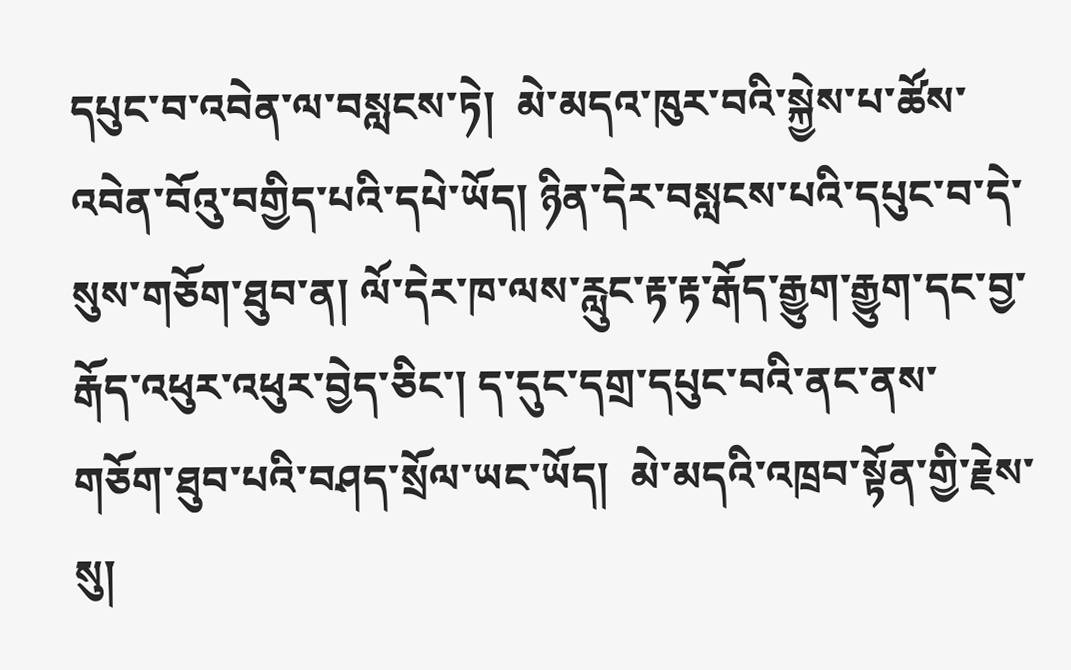དཔུང་བ་འབེན་ལ་བསླངས་ཏེ།  མེ་མདའ་ཁུར་བའི་སྐྱེས་པ་ཚོས་འབེན་བོའུ་བགྱིད་པའི་དཔེ་ཡོད། ཉིན་དེར་བསླངས་པའི་དཔུང་བ་དེ་སུས་གཅོག་ཐུབ་ན། ལོ་དེར་ཁ་ལས་རླུང་རྟ་རྟ་རྒོད་རྒྱུག་རྒྱུག་དང་བྱ་རྒོད་འཕུར་འཕུར་བྱེད་ཅིང་། ད་དུང་དགྲ་དཔུང་བའི་ནང་ནས་གཅོག་ཐུབ་པའི་བཤད་སྲོལ་ཡང་ཡོད།  མེ་མདའི་འཁྲབ་སྟོན་གྱི་རྗེས་སུ།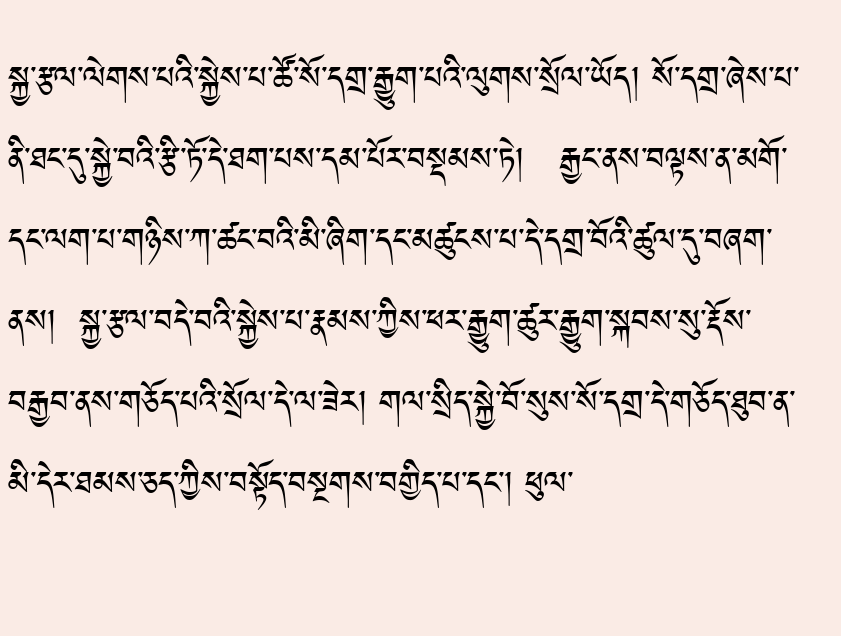སྐྱ་རྩལ་ལེགས་པའི་སྐྱེས་པ་ཚོ་སོ་དགྲ་རྒྱུག་པའི་ལུགས་སྲོལ་ཡོད། སོ་དགྲ་ཞེས་པ་ནི་ཐང་དུ་སྐྱེ་བའི་རྩི་ཏོ་དེ་ཐག་པས་དམ་པོར་བསྡམས་ཏེ།   རྒྱང་ནས་བལྟས་ན་མགོ་དང་ལག་པ་གཉིས་ཀ་ཚང་བའི་མི་ཞིག་དང་མཚུངས་པ་དེ་དགྲ་བོའི་ཚུལ་དུ་བཞག་ནས།  སྐྱ་རྩལ་བདེ་བའི་སྐྱེས་པ་རྣམས་ཀྱིས་ཕར་རྒྱུག་ཚུར་རྒྱུག་སྐབས་སུ་རྡོས་བརྒྱབ་ནས་གཅོད་པའི་སྲོལ་དེ་ལ་ཟེར། གལ་སྲིད་སྐྱེ་བོ་སུས་སོ་དགྲ་དེ་གཅོད་ཐུབ་ན་མི་དེར་ཐམས་ཅད་ཀྱིས་བསྟོད་བསྔགས་བགྱིད་པ་དང་། ཕུལ་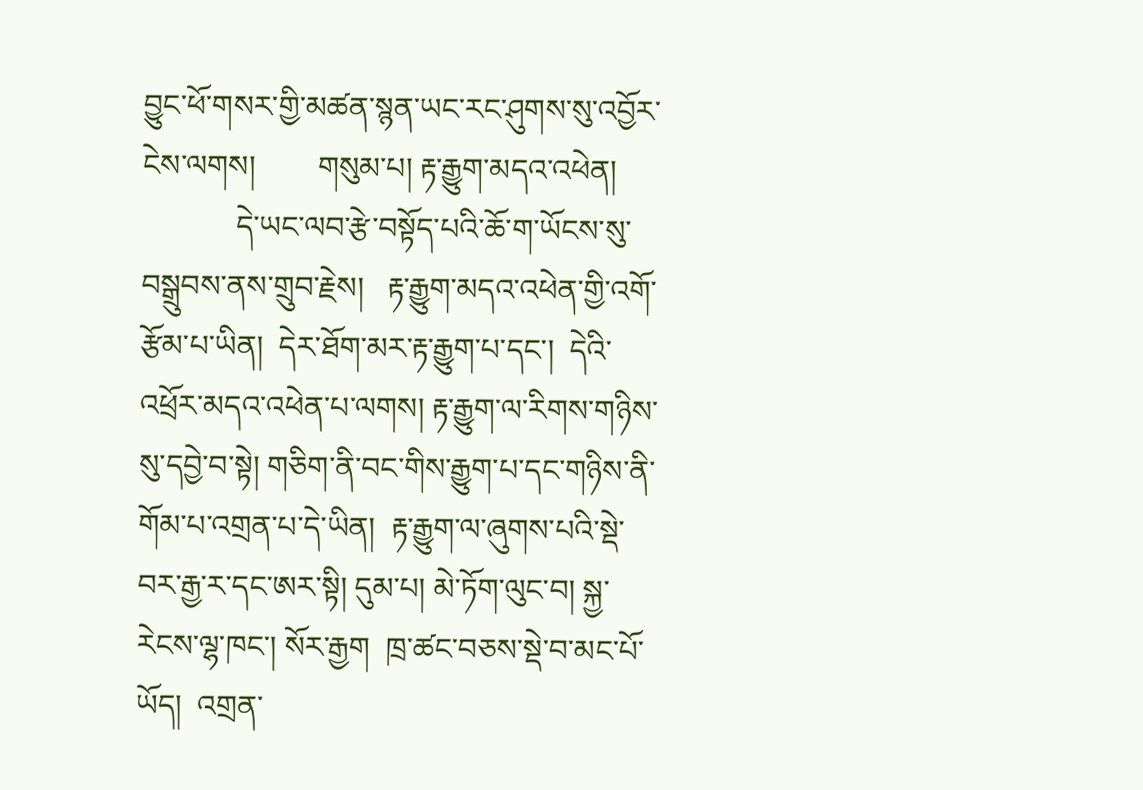བྱུང་ཕོ་གསར་གྱི་མཚན་སྙན་ཡང་རང་ཤུགས་སུ་འབྱོར་ངེས་ལགས།        གསུམ་པ། རྟ་རྒྱུག་མདའ་འཕེན།
            དེ་ཡང་ལབ་རྩེ་བསྟོད་པའི་ཆོ་ག་ཡོངས་སུ་བསྒྲུབས་ནས་གྲུབ་རྗེས།   རྟ་རྒྱུག་མདའ་འཕེན་གྱི་འགོ་རྩོམ་པ་ཡིན།  དེར་ཐོག་མར་རྟ་རྒྱུག་པ་དང་།  དེའི་འཕྲོར་མདའ་འཕེན་པ་ལགས། རྟ་རྒྱུག་ལ་རིགས་གཉིས་སུ་དབྱེ་བ་སྟེ། གཅིག་ནི་བང་གིས་རྒྱུག་པ་དང་གཉིས་ནི་གོམ་པ་འགྲན་པ་དེ་ཡིན།  རྟ་རྒྱུག་ལ་ཞུགས་པའི་སྡེ་བར་རྒྱ་ར་དང་ཨར་སྟི། དུམ་པ། མེ་ཏོག་ལུང་བ། སྐྱ་རེངས་ལྷ་ཁང་། སོར་རྒྱག  ཁྲ་ཚང་བཅས་སྡེ་བ་མང་པོ་ཡོད།  འགྲན་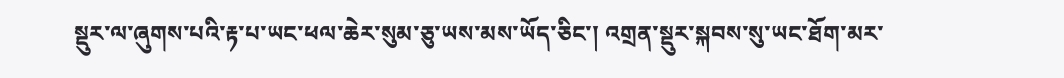སྡུར་ལ་ཞུགས་པའི་རྟ་པ་ཡང་ཕལ་ཆེར་སུམ་ཅུ་ཡས་མས་ཡོད་ཅིང་། འགྲན་སྡུར་སྐབས་སུ་ཡང་ཐོག་མར་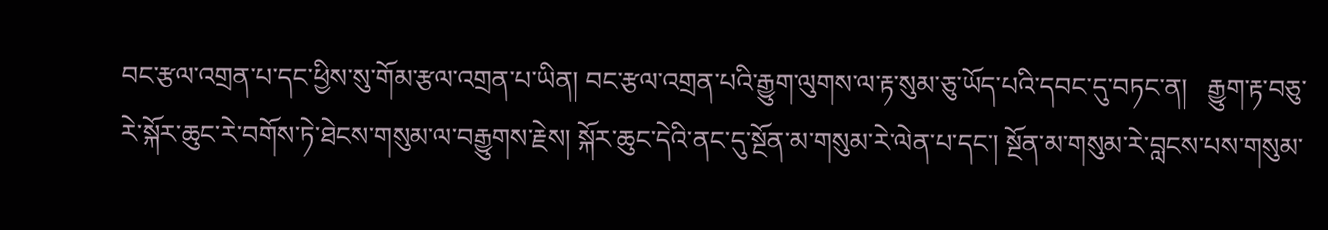བང་རྩལ་འགྲན་པ་དང་ཕྱིས་སུ་གོམ་རྩལ་འགྲན་པ་ཡིན། བང་རྩལ་འགྲན་པའི་རྒྱུག་ལུགས་ལ་རྟ་སུམ་ཅུ་ཡོད་པའི་དབང་དུ་བཏང་ན།   རྒྱུག་རྟ་བཅུ་རེ་སྐོར་ཆུང་རེ་བགོས་ཏེ་ཐེངས་གསུམ་ལ་བརྒྱུགས་རྗེས། སྐོར་ཆུང་དེའི་ནང་དུ་སྔོན་མ་གསུམ་རེ་ལེན་པ་དང་། སྔོན་མ་གསུམ་རེ་བླངས་པས་གསུམ་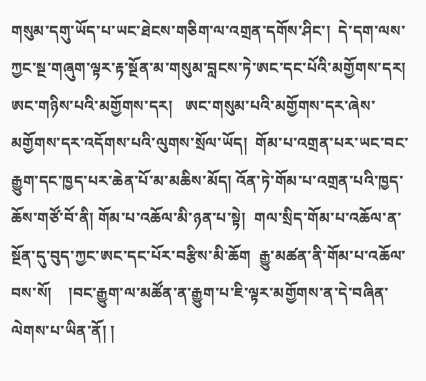གསུམ་དགུ་ཡོད་པ་ཡང་ཐེངས་གཅིག་ལ་འགྲན་དགོས་ཤིང་།  དེ་དག་ལས་ཀྱང་སྔ་གཞུག་ལྟར་རྟ་སྔོན་མ་གསུམ་བླངས་ཏེ་ཨང་དང་པོའི་མགྱོགས་དར། ཨང་གཉིས་པའི་མགྱོགས་དར།   ཨང་གསུམ་པའི་མགྱོགས་དར་ཞེས་མགྱོགས་དར་འདོགས་པའི་ལུགས་སྲོལ་ཡོད།  གོམ་པ་འགྲན་པར་ཡང་བང་རྒྱུག་དང་ཁྱད་པར་ཆེན་པོ་མ་མཆིས་མོད། འོན་ཏེ་གོམ་པ་འགྲན་པའི་ཁྱད་ཆོས་གཙོ་བོ་ནི། གོམ་པ་འཆོལ་མི་ཉན་པ་སྟེ།  གལ་སྲིད་གོམ་པ་འཆོལ་ན་སྔོན་དུ་བུད་ཀྱང་ཨང་དང་པོར་བརྩིས་མི་ཆོག  རྒྱུ་མཚན་ནི་གོམ་པ་འཆོལ་བས་སོ།    །བང་རྒྱུག་ལ་མཚོན་ན་རྒྱུག་པ་ཇི་ལྟར་མགྱོགས་ན་དེ་བཞིན་ལེགས་པ་ཡིན་ནོ། །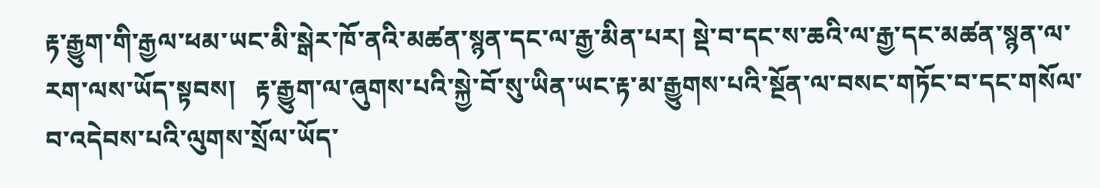རྟ་རྒྱུག་གི་རྒྱལ་ཕམ་ཡང་མི་སྒེར་ཁོ་ནའི་མཚན་སྙན་དང་ལ་རྒྱ་མིན་པར། སྡེ་བ་དང་ས་ཆའི་ལ་རྒྱ་དང་མཚན་སྙན་ལ་རག་ལས་ཡོད་སྟབས།   རྟ་རྒྱུག་ལ་ཞུགས་པའི་སྐྱེ་བོ་སུ་ཡིན་ཡང་རྟ་མ་རྒྱུགས་པའི་སྔོན་ལ་བསང་གཏོང་བ་དང་གསོལ་བ་འདེབས་པའི་ལུགས་སྲོལ་ཡོད་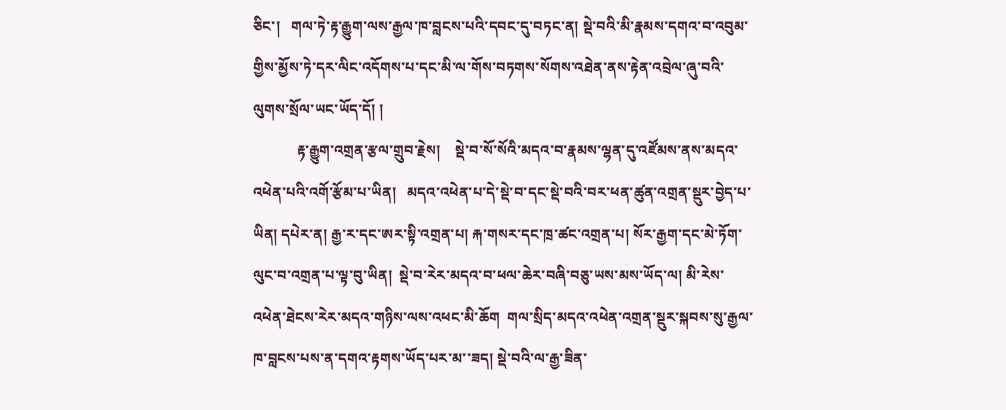ཅིང་།   གལ་ཏེ་རྟ་རྒྱུག་ལས་རྒྱལ་ཁ་བླངས་པའི་དབང་དུ་བཏང་ན། སྡེ་བའི་མི་རྣམས་དགའ་བ་འབུམ་གྱིས་མྱོས་ཏེ་དར་ལིང་འདོགས་པ་དང་མི་ལ་གོས་བཏགས་སོགས་འཐེན་ནས་རྟེན་འབྲེལ་ཞུ་བའི་ལུགས་སྲོལ་ཡང་ཡོད་དོ། །
            རྟ་རྒྱུག་འགྲན་རྩལ་གྲུབ་རྗེས།    སྡེ་བ་སོ་སོའི་མདའ་བ་རྣམས་ལྷན་དུ་འཛོམས་ནས་མདའ་འཕེན་པའི་འགོ་རྩོམ་པ་ཡིན།   མདའ་འཕེན་པ་དེ་སྡེ་བ་དང་སྡེ་བའི་བར་ཕན་ཚུན་འགྲན་སྡུར་བྱེད་པ་ཡིན། དཔེར་ན། རྒྱ་ར་དང་ཨར་སྟི་འགྲན་པ། རྐ་གསར་དང་ཁྲ་ཚང་འགྲན་པ། སོར་རྒྱག་དང་མེ་ཏོག་ལུང་བ་འགྲན་པ་ལྟ་བུ་ཡིན།  སྡེ་བ་རེར་མདའ་བ་ཕལ་ཆེར་བཞི་བཅུ་ཡས་མས་ཡོད་ལ། མི་རེས་འཕེན་ཐེངས་རེར་མདའ་གཉིས་ལས་འཕང་མི་ཆོག  གལ་སྲིད་མདའ་འཕེན་འགྲན་སྡུར་སྐབས་སུ་རྒྱལ་ཁ་བླངས་པས་ན་དགའ་རྟགས་ཡོད་པར་མ་་ཟད། སྡེ་བའི་ལ་རྒྱ་ཟིན་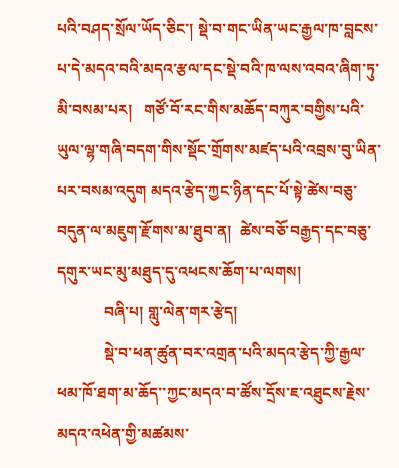པའི་བཤད་སྲོལ་ཡོད་ཅིང་། སྡེ་བ་གང་ཡིན་ཡང་རྒྱལ་ཁ་བླངས་པ་དེ་མདའ་བའི་མདའ་རྩལ་དང་སྡེ་བའི་ཁ་ལས་འབའ་ཞིག་ཏུ་མི་བསམ་པར།   གཙོ་བོ་རང་གིས་མཆོད་བཀུར་བགྱིས་པའི་ཡུལ་ལྷ་གཞི་བདག་གིས་སྡོང་གྲོགས་མཛད་པའི་འབྲས་བུ་ཡིན་པར་བསམ་འདུག མདའ་རྩེད་ཀྱང་ཉིན་དང་པོ་སྟེ་ཚེས་བཅུ་བདུན་ལ་མཇུག་རྫོགས་མ་ཐུབ་ན།  ཚེས་བཅོ་བརྒྱད་དང་བཅུ་དགུར་ཡང་མུ་མཐུད་དུ་འཕངས་ཆོག་པ་ལགས།
            བཞི་པ། གླུ་ལེན་གར་རྩེད།
            སྡེ་བ་ཕན་ཚུན་བར་འགྲན་པའི་མདའ་རྩེད་ཀྱི་རྒྱལ་ཕམ་ཁོ་ཐག་མ་ཆོད་་ཀྱང་མདའ་བ་ཚོས་དྲོས་ཇ་འཐུངས་རྗེས་མདའ་འཕེན་གྱི་མཚམས་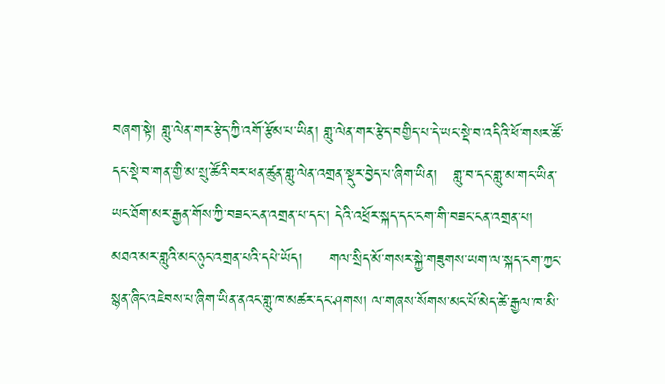བཞག་སྟེ། གླུ་ལེན་གར་རྩེད་ཀྱི་འགོ་རྩོམ་པ་ཡིན། གླུ་ལེན་གར་རྩེད་བགྱིད་པ་དེ་ཡང་སྡེ་བ་འདིའི་ཕོ་གསར་ཚོ་དང་སྡེ་བ་གན་གྱི་མ་སྲུ་ཚོའི་བར་ཕན་ཚུན་གླུ་ལེན་འགྲན་སྡུར་བྱེད་པ་ཞིག་ཡིན།   གླུ་བ་དང་གླུ་མ་གང་ཡིན་ཡང་ཐོག་མར་རྒྱན་གོས་ཀྱི་བཟང་ངན་འགྲན་པ་དང་། དེའི་འཕྲོར་སྐད་དང་ངག་གི་བཟང་ངན་འགྲན་པ། མཐའ་མར་གླུའི་མང་ཉུང་འགྲན་པའི་དཔེ་ཡོད།     གལ་སྲིད་མོ་གསར་སྐྱེ་གཟུགས་ཡག་ལ་སྐད་ངག་ཀྱང་སྙན་ཞིང་འཇེབས་པ་ཞིག་ཡིན་ནའང་གླུ་ཁ་མཚར་དང་ཤགས། ལ་གཞས་སོགས་མང་པོ་མེད་ཚེ་རྒྱལ་ཁ་མི་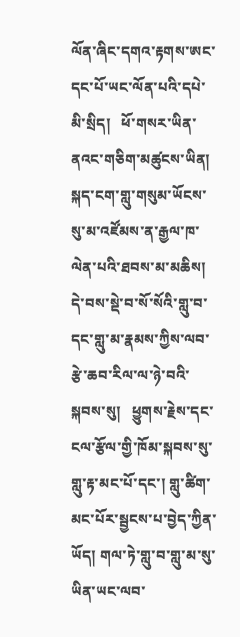ལོན་ཞིང་དགའ་རྟགས་ཨང་དང་པོ་ཡང་ལོན་པའི་དཔེ་མི་སྲིད།   ཕོ་གསར་ཡིན་ནའང་གཅིག་མཚུངས་ཡིན།   སྐད་ངག་གླུ་གསུམ་ཡོངས་སུ་མ་འཛོམས་ན་རྒྱལ་ཁ་ལེན་པའི་ཐབས་མ་མཆིས། དེ་བས་སྡེ་བ་སོ་སོའི་གླུ་བ་དང་གླུ་མ་རྣམས་ཀྱིས་ལབ་རྩེ་ཆབ་རིལ་ལ་ཉེ་བའི་སྐབས་སུ།   ཕྱུགས་རྗེས་དང་ངལ་རྩོལ་གྱི་ཁོམ་སྐབས་སུ་གླུ་རྟ་མང་པོ་དང་། གླུ་ཚིག་མང་པོར་སྦྱངས་པ་བྱེད་ཀྱིན་ཡོད། གལ་ཏེ་གླུ་བ་གླུ་མ་སུ་ཡིན་ཡང་ལབ་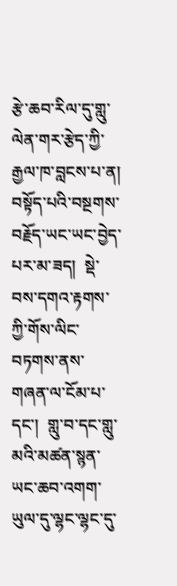རྩེ་ཆབ་རིལ་དུ་གླུ་ལེན་གར་རྩེད་ཀྱི་རྒྱལ་ཁ་བླངས་པ་ན།  བསྟོད་པའི་བསྔགས་བརྗོད་ཡང་ཡང་བྱེད་པར་མ་ཟད།  སྡེ་བས་དགའ་རྟགས་ཀྱི་གོས་ལིང་བཏགས་ནས་གཞན་ལ་ངོམ་པ་དང་།  གླུ་བ་དང་གླུ་མའི་མཚན་སྙན་ཡང་ཆབ་འགག་ཡུལ་དུ་ལྷང་ལྷང་དུ་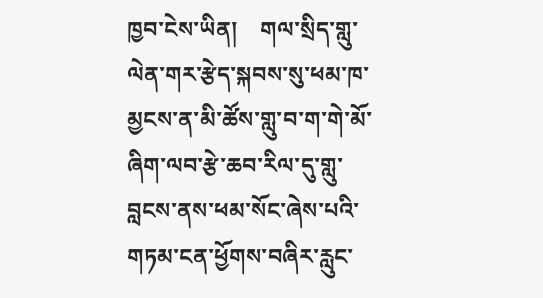ཁྱབ་ངེས་ཡིན།    གལ་སྲིད་གླུ་ལེན་གར་རྩེད་སྐབས་སུ་ཕམ་ཁ་མྱངས་ན་མི་ཚོས་གླུ་བ་ག་གེ་མོ་ཞིག་ལབ་རྩེ་ཆབ་རིལ་དུ་གླུ་བླངས་ནས་ཕམ་སོང་ཞེས་པའི་གཏམ་ངན་ཕྱོགས་བཞིར་རླུང་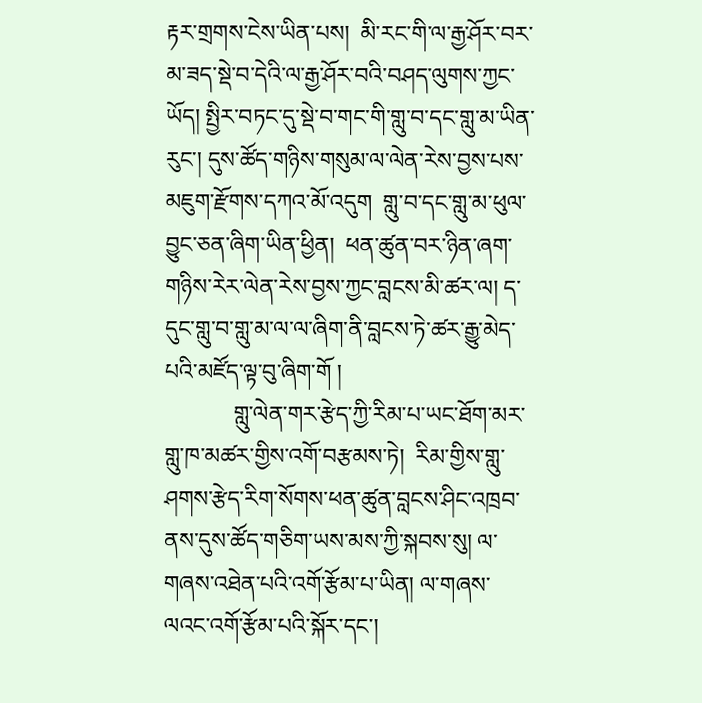རྟར་གྲགས་ངེས་ཡིན་པས།  མི་རང་གི་ལ་རྒྱ་ཤོར་བར་མ་ཟད་སྡེ་བ་དེའི་ལ་རྒྱ་ཤོར་བའི་བཤད་ལུགས་ཀྱང་ཡོད། སྤྱིར་བཏང་དུ་སྡེ་བ་གང་གི་གླུ་བ་དང་གླུ་མ་ཡིན་རུང་། དུས་ཚོད་གཉིས་གསུམ་ལ་ལེན་རེས་བྱས་པས་མཇུག་རྫོགས་དཀའ་མོ་འདུག  གླུ་བ་དང་གླུ་མ་ཕུལ་བྱུང་ཅན་ཞིག་ཡིན་ཕྱིན།  ཕན་ཚུན་བར་ཉིན་ཞག་གཉིས་རེར་ལེན་རེས་བྱས་ཀྱང་བླངས་མི་ཚར་ལ། ད་དུང་གླུ་བ་གླུ་མ་ལ་ལ་ཞིག་ནི་བླངས་ཏེ་ཚར་རྒྱུ་མེད་པའི་མཛོད་ལྟ་བུ་ཞིག་གོ །
            གླུ་ལེན་གར་རྩེད་ཀྱི་རིམ་པ་ཡང་ཐོག་མར་གླུ་ཁ་མཚར་གྱིས་འགོ་བརྩམས་ཏེ།  རིམ་གྱིས་གླུ་ཤགས་རྩེད་རིག་སོགས་ཕན་ཚུན་བླངས་ཤིང་འཁྲབ་ནས་དུས་ཚོད་གཅིག་ཡས་མས་ཀྱི་སྐབས་སུ། ལ་གཞས་འཐེན་པའི་འགོ་རྩོམ་པ་ཡིན། ལ་གཞས་ལའང་འགོ་རྩོམ་པའི་སྐོར་དང་།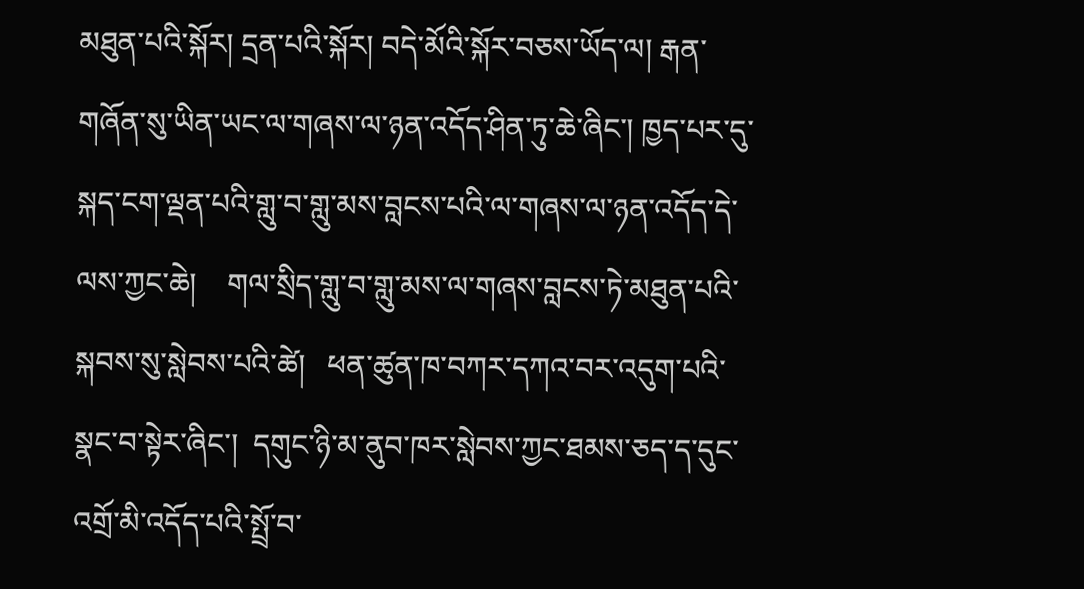མཐུན་པའི་སྐོར། དྲན་པའི་སྐོར། བདེ་མོའི་སྐོར་བཅས་ཡོད་ལ། རྒན་གཞོན་སུ་ཡིན་ཡང་ལ་གཞས་ལ་ཉན་འདོད་ཤིན་ཏུ་ཆེ་ཞིང་། ཁྱད་པར་དུ་སྐད་ངག་ལྡན་པའི་གླུ་བ་གླུ་མས་བླངས་པའི་ལ་གཞས་ལ་ཉན་འདོད་དེ་ལས་ཀྱང་ཆེ།    གལ་སྲིད་གླུ་བ་གླུ་མས་ལ་གཞས་བླངས་ཏེ་མཐུན་པའི་སྐབས་སུ་སླེབས་པའི་ཚེ།   ཕན་ཚུན་ཁ་བཀར་དཀའ་བར་འདུག་པའི་སྣང་བ་སྟེར་ཞིང་།  དགུང་ཉི་མ་ནུབ་ཁར་སླེབས་ཀྱང་ཐམས་ཅད་ད་དུང་འགྲོ་མི་འདོད་པའི་སྤྲོ་བ་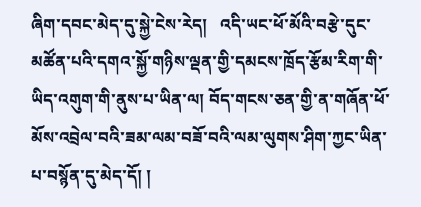ཞིག་དབང་མེད་དུ་སྐྱེ་ངེས་རེད།   འདི་ཡང་ཕོ་མོའི་བརྩེ་དུང་མཚོན་པའི་དགའ་སྐྱོ་གཉིས་ལྡན་གྱི་དམངས་ཁྲོད་རྩོམ་རིག་གི་ཡིད་འགུག་གི་ནུས་པ་ཡིན་ལ། བོད་གངས་ཅན་གྱི་ན་གཞོན་ཕོ་མོས་འབྲེལ་བའི་ཟམ་ལམ་བཟོ་བའི་ལམ་ལུགས་ཤིག་ཀྱང་ཡིན་པ་བསྙོན་དུ་མེད་དོ། །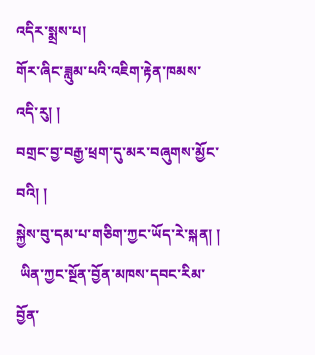འདིར་སྨྲས་པ།
གོར་ཞིང་ཟླུམ་པའི་འཇིག་རྟེན་ཁམས་འདི་རུ། །
བགྲང་བྱ་བརྒྱ་ཕྲག་དུ་མར་བཞུགས་མྱོང་བའི། །
སྐྱེས་བུ་དམ་པ་གཅིག་ཀྱང་ཡོད་རེ་སྐན། །
 ཡིན་ཀྱང་སྔོན་བྱོན་མཁས་དབང་རིམ་བྱོན་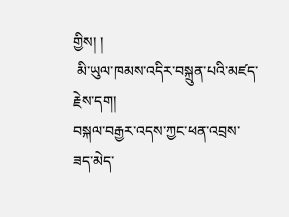གྱིས། །
 མི་ཡུལ་ཁམས་འདིར་བསྐྲུན་པའི་མཛད་རྗེས་དག།
བསྐལ་བརྒྱར་འདས་ཀྱང་ཕན་འབྲས་ཟད་མེད་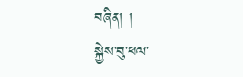བཞིན། །
སྐྱེས་བུ་ཕལ་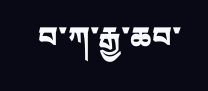བ་ཀ་རྒྱ་ཆབ་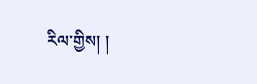རིལ་གྱིས། །